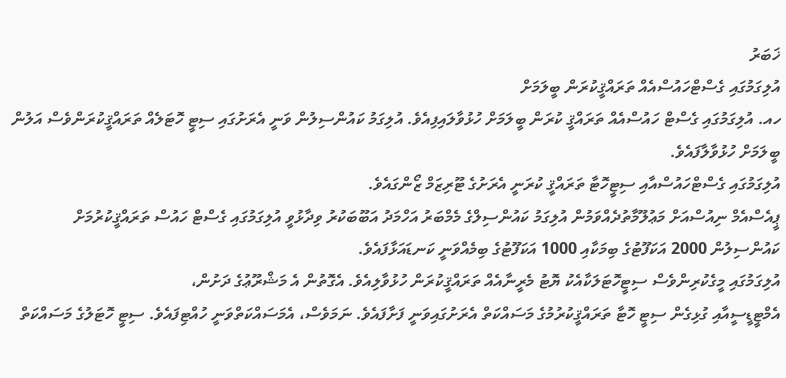ޚަބަރު
އުލިގަމުގައި ގެސްޓްހައުސްއެއް ތަރައްޤީކުރަން ބީލަމަށް
ހއ. އުލިގަމުގައި ގެސްޓް ހައުސްއެއް ތަރައްޤީ ކުރަން ބީލަމަށް ހުޅުވާލައިފިއެވެ. އުލިގަމު ކައުންސިލުން ވަނީ އެރަށުގައި ސިޓީ ހޮޓަލެއް ތަރައްޤީކުރަންވެސް އަލުން ބީލަމަށް ހުޅުވާލާފައެވެ.
އުލިގަމުގައި ގެސްޓްހައުސްއާއި ސިޓީހޮޓާ ތަރައްޤީ ކުރަނީ އެރަށުގެ ޓޫރިޒަމް ޒޯންގައެވެ.
ޕީއެސްއެމް ނިއުސްއަށް މަޢުލޫމާތުދެއްވަމުން އުލިގަމު ކައުންސިލްގެ މެމްބަރު އަހްމަދު އަބޫބަކުރު ވިދާޅުވީ އުލިގަމުގައި ގެސްޓް ހައުސް ތަރައްޤީކުރުމަށް ކައުންސިލުން 2000 އަކަފޫޓުގެ ބިމަކާއި 1000 އަކަފޫޓުގެ ބިމެއްވަނީ ކަނޑައަޅާފައެވެ.
އުލިގަމުގައި މީގެކުރިންވެސް ސިޓީހޮޓަލަކާއެކު ޔޮޓު މެރީނާއެއް ތަރައްޤީކުރަން ހުޅުވާލިއެވެ. އެގޮތުން އެ މަޝްރޫޢުގެ ދަށުން،
އެމްޓީޑީސީއާއި ގުޅިގެން ސިޓީ ހޮޓާ ތަރައްޤީކުރުމުގެ މަސައްކަތް އެރަށުގައިވަނީ ފަށާފައެވެ. ނަމަވެސް، އެމަސައްކަތްވަނީ ހުއްޓިފައެވެ. ސިޓީ ހޮޓަލުގެ މަސައްކަތް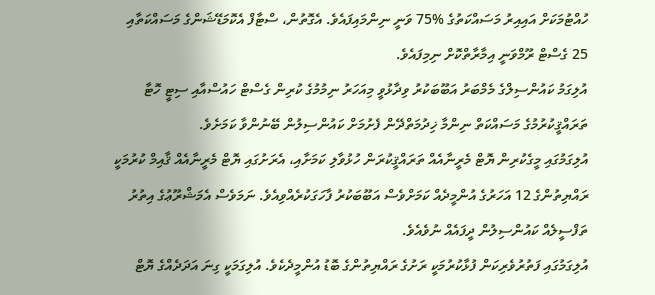ހުއްޓުމަކަށް އައިއިރު މަސައްކަތުގެ %75 ވަނީ ނިންމައިފައެވެ. އެގޮތުން، ސްޓާފް އެކޮމަޑޭޝަންގެ މަސައްކަތާއި 25 ގެސްޓް ރޫމްވަނީ އިމާރާތްކޮށް ނިމިފައެވެ.
އުލިގަމު ކައުންސިލްގެ މެމްބަރު އަބޫބަކުރު ވިދާޅުވީ މިއަހަރު ނިމުމުގެ ކުރިން ގެސްޓް ހައުސްއާއި ސިޓީ ހޮޓާ ތަރައްޤީކުރުމުގެ މަސައްކަތް ނިންމާ ޚިދުމަތްދޭން ފެށުމަށް ކައުންސިލުން ބޭނުންވާ ކަމަށެވެ.
އުލިގަމުގައި މީގެކުރިން ޔޮޓް މެރީނާއެއް ތަރައްޤީކުރަން ހުޅުވާލި ކަމަށާއި، އެރަށުގައި ޔޮޓް މެރީނާއެއް ޤާއިމް ކުރުމަކީ ރައްޔިތުންގެ 12 އަހަރުގެ އުންމީދެއް ކަމަށްވެސް އަބޫބަކުރު ފާހަގަކުރެއްވިއެވެ. ނަމަވެސް އެމަޝްރޫޢުގެ އިތުރު ތަފްސީލެއް ކައުންސިލުން ދީފައެއް ނުވެއެވެ.
އުލިގަމުގައި ފަތުރުވެރިކަން ފުޅާކުރުމަކީ ރަށުގެ ރައްޔިތުންގެ ބޮޑު އުންމީދެކެވެ. އުލިގަމަކީ ގިނަ އަދަދެއްގެ ޔޮޓް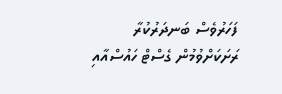ފަހަރުވެސް ބަނދަރުކުރާ ރަށަކަށްވުމުން ގެސްޓް ހައުސްއާއި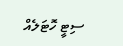ސިޓީ ހޮޓަލެއް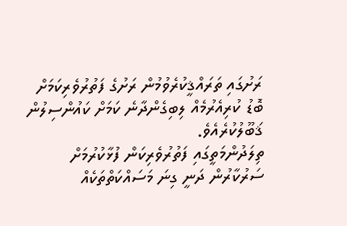ރަށުގައި ތަރައްޤީކުރެވުމުން ރަށުގެ ފަތުރުވެރިކަމަށް ބޮޑު ކުރިއެރުމެއް ލިބިގެންދާނެ ކަމަށް ކައުންސިލުން ޤަބޫލުކުރެއެވެ.
ތިލަދުންމަތީގައި ފަތުރުވެރިކަން ފުޅާކުރުމަށް ސަރުކާރުން ދަނީ ގިނަ މަސައްކަތްތަކެއް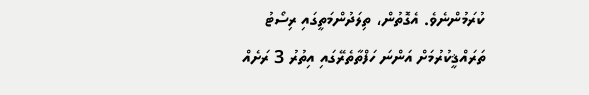ކުރަމުންނެވެ. އެގޮތުން، ތިލަދުންމަތީގައި ރިސޯޓު ތަރައްޤީކުރުމަށް އަންނަ ހަފްތާތެރޭގައި އިތުރު 3 ރަށެއް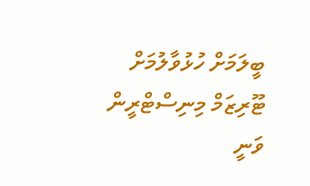ބީލަމަށް ހުޅުވާލުމަށް ޓޫރިޒަމް މިނިސްޓްރީން ވަނީ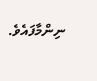ނިންމާފައެވެ.